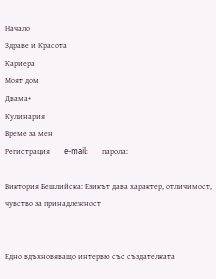Начало
Здраве и Красота
Кариера
Моят дом
Двама+
Кулинария
Време за мен
Регистрация       e-mail:       парола:

Виктория Бешлийска: Езикът дава характер, отличимост, чувство за принадлежност


Едно вдъхновяващо интервю със създателката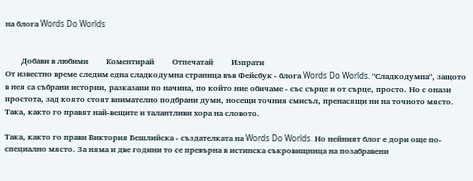на блога Words Do Worlds


        Добави в любими         Коментирай         Отпечатай         Изпрати
От известно време следим една сладкодумна страница във Фейсбук - блога Words Do Worlds. "Сладкодумна", защото в нея са събрани истории, разказани по начина, по който ние обичаме - със сърце и от сърце, просто. Но с онази простота, зад която стоят внимателно подбрани думи, носещи точния смисъл, пренасящи ни на точното място. Така, както го правят най-вещите и талантливи хора на словото.

Така, както го прави Виктория Бешлийска - създателката на Words Do Worlds. Но нейният блог е дори още по-специално място. За няма и две години то се превърна в истинска съкровищница на позабравени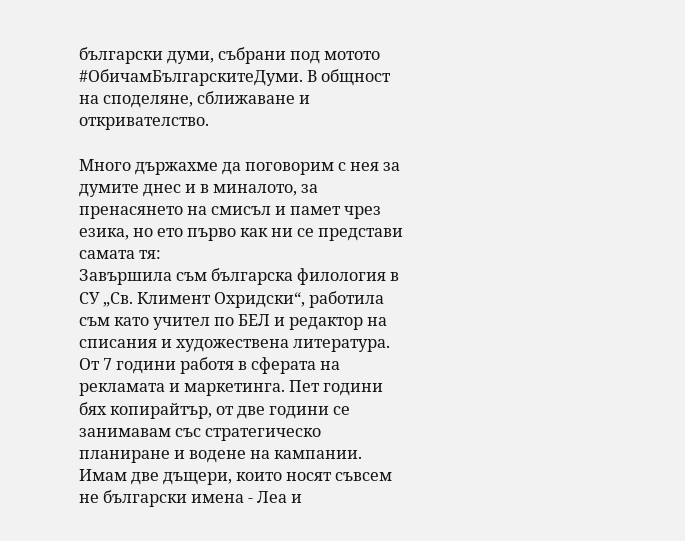български думи, събрани под мотото #ОбичамБългарскитеДуми. В общност на споделяне, сближаване и откривателство.

Много държахме да поговорим с нея за думите днес и в миналото, за пренасянето на смисъл и памет чрез езика, но ето първо как ни се представи самата тя:
Завършила съм българска филология в СУ „Св. Климент Охридски“, работила съм като учител по БЕЛ и редактор на списания и художествена литература. От 7 години работя в сферата на рекламата и маркетинга. Пет години бях копирайтър, от две години се занимавам със стратегическо планиране и водене на кампании. Имам две дъщери, които носят съвсем не български имена - Леа и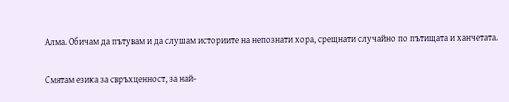Алма. Обичам да пътувам и да слушам историите на непознати хора, срещнати случайно по пътищата и ханчетата.

Смятам езика за свръхценност, за най-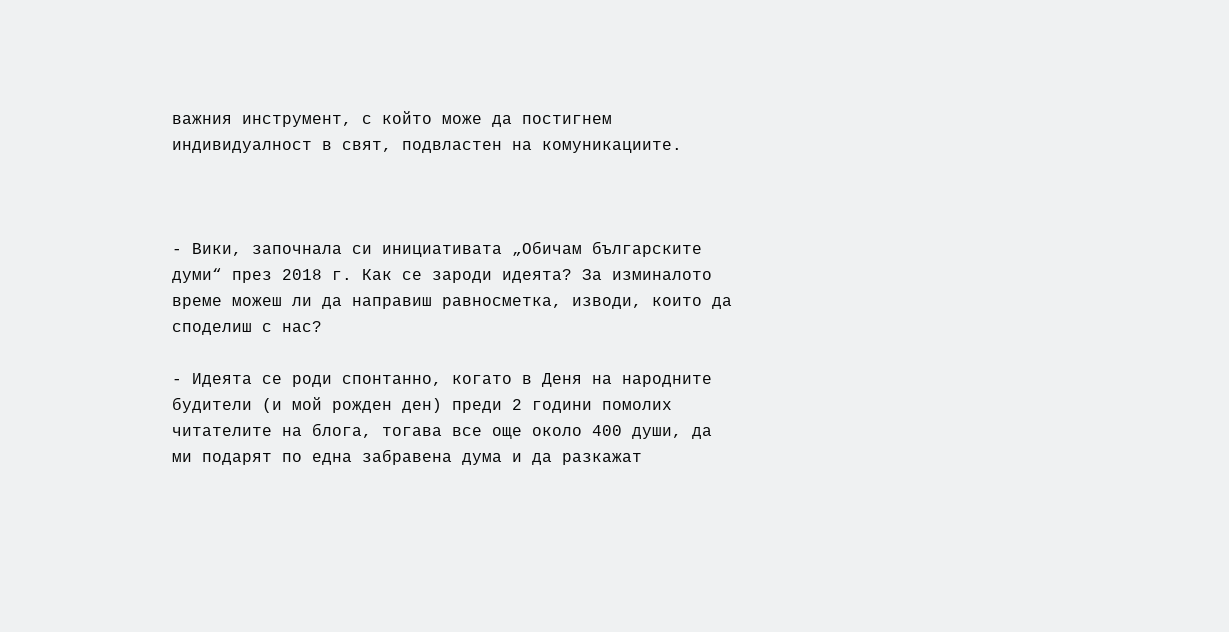важния инструмент, с който може да постигнем индивидуалност в свят, подвластен на комуникациите.



- Вики, започнала си инициативата „Обичам българските думи“ през 2018 г. Как се зароди идеята? За изминалото време можеш ли да направиш равносметка, изводи, които да споделиш с нас?

- Идеята се роди спонтанно, когато в Деня на народните будители (и мой рожден ден) преди 2 години помолих читателите на блога, тогава все още около 400 души, да ми подарят по една забравена дума и дa разкажат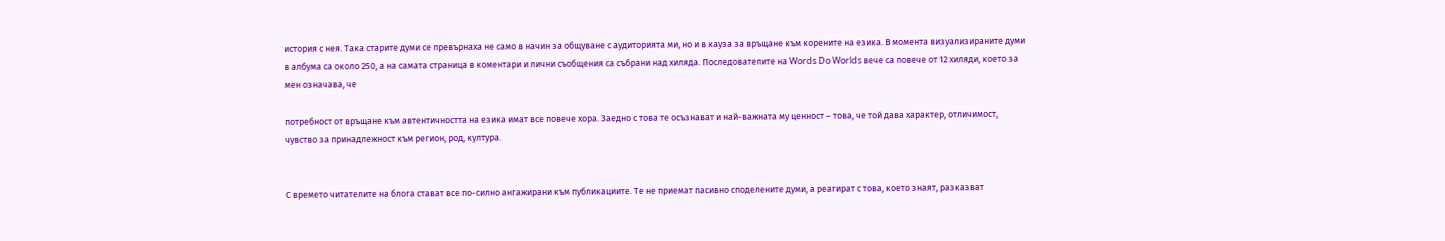история с нея. Така старите думи се превърнаха не само в начин за общуване с аудиторията ми, но и в кауза за връщане към корените на езика. В момента визуализираните думи в албума са около 250, а на самата страница в коментари и лични съобщения са събрани над хиляда. Последователите на Words Do Worlds вече са повече от 12 хиляди, което за мен означава, че

потребност от връщане към автентичността на езика имат все повече хора. Заедно с това те осъзнават и най-важната му ценност – това, че той дава характер, отличимост, чувство за принадлежност към регион, род, култура.


С времето читателите на блога стават все по-силно ангажирани към публикациите. Те не приемат пасивно споделените думи, а реагират с това, което знаят, разказват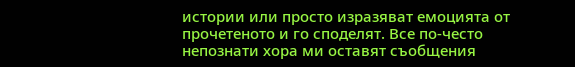истории или просто изразяват емоцията от прочетеното и го споделят. Все по-често непознати хора ми оставят съобщения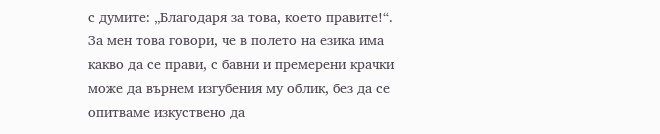с думите: „Благодаря за това, което правите!“. За мен това говори, че в полето на езика има какво да се прави, с бавни и премерени крачки може да върнем изгубения му облик, без да се опитваме изкуствено да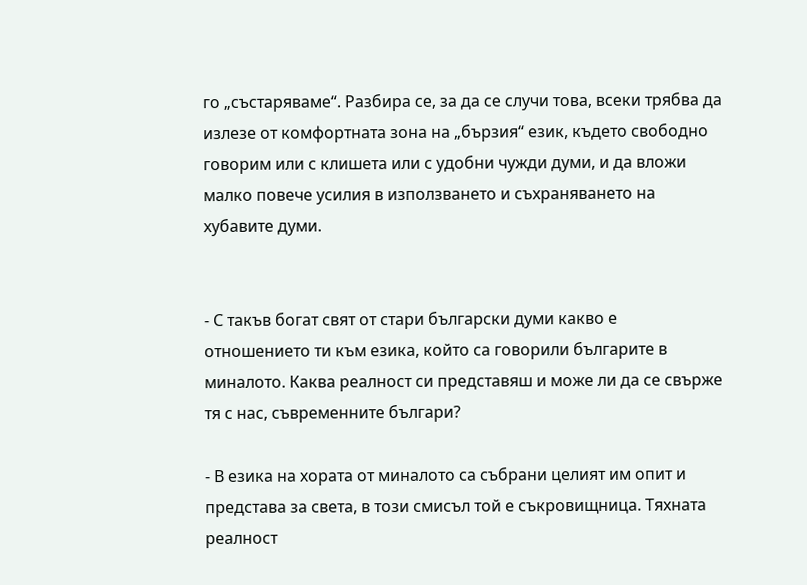го „състаряваме“. Разбира се, за да се случи това, всеки трябва да излезе от комфортната зона на „бързия“ език, където свободно говорим или с клишета или с удобни чужди думи, и да вложи малко повече усилия в използването и съхраняването на хубавите думи.


- С такъв богат свят от стари български думи какво е отношението ти към езика, който са говорили българите в миналото. Каква реалност си представяш и може ли да се свърже тя с нас, съвременните българи?

- В езика на хората от миналото са събрани целият им опит и представа за света, в този смисъл той е съкровищница. Тяхната реалност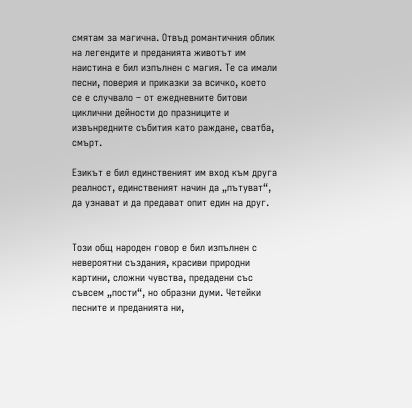смятам за магична. Отвъд романтичния облик на легендите и преданията животът им наистина е бил изпълнен с магия. Те са имали песни, поверия и приказки за всичко, което се е случвало – от ежедневните битови циклични дейности до празниците и извънредните събития като раждане, сватба, смърт.

Езикът е бил единственият им вход към друга реалност, единственият начин да „пътуват“, да узнават и да предават опит един на друг.


Този общ народен говор е бил изпълнен с невероятни създания, красиви природни картини, сложни чувства, предадени със съвсем „пости“, но образни думи. Четейки песните и преданията ни,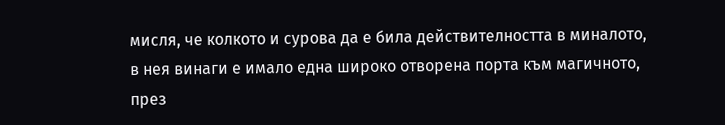мисля, че колкото и сурова да е била действителността в миналото, в нея винаги е имало една широко отворена порта към магичното, през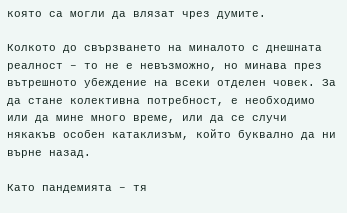която са могли да влязат чрез думите.

Колкото до свързването на миналото с днешната реалност – то не е невъзможно, но минава през вътрешното убеждение на всеки отделен човек. За да стане колективна потребност, е необходимо или да мине много време, или да се случи някакъв особен катаклизъм, който буквално да ни върне назад.

Като пандемията – тя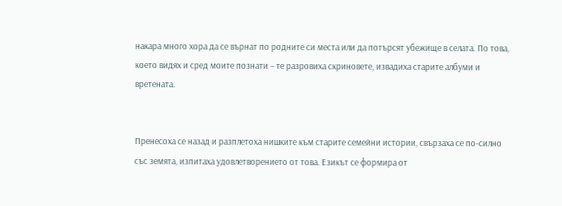накара много хора да се върнат по родните си места или да потърсят убежище в селата. По това, което видях и сред моите познати – те разровиха скриновете, извадиха старите албуми и вретената.


Пренесоха се назад и разплетоха нишките към старите семейни истории, свързаха се по-силно със земята, изпитаха удовлетворението от това. Езикът се формира от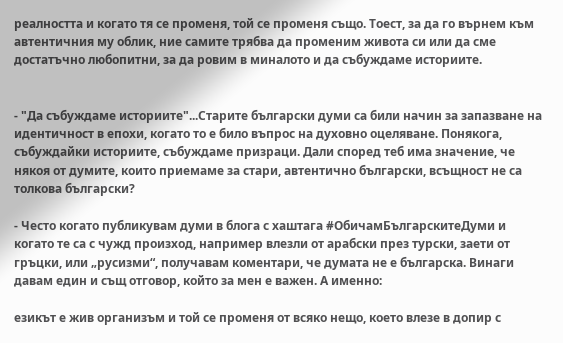реалността и когато тя се променя, той се променя също. Тоест, за да го върнем към автентичния му облик, ние самите трябва да променим живота си или да сме достатъчно любопитни, за да ровим в миналото и да събуждаме историите.


- "Да събуждаме историите"...Старите български думи са били начин за запазване на идентичност в епохи, когато то е било въпрос на духовно оцеляване. Понякога, събуждайки историите, събуждаме призраци. Дали според теб има значение, че някоя от думите, които приемаме за стари, автентично български, всъщност не са толкова български?

- Често когато публикувам думи в блога с хаштага #ОбичамБългарскитеДуми и когато те са с чужд произход, например влезли от арабски през турски, заети от гръцки, или „русизми“, получавам коментари, че думата не е българска. Винаги давам един и същ отговор, който за мен е важен. А именно:

езикът е жив организъм и той се променя от всяко нещо, което влезе в допир с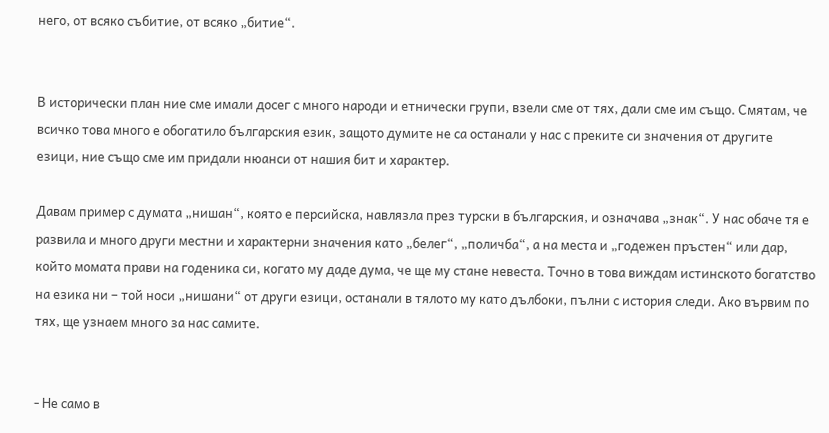него, от всяко събитие, от всяко „битие“.


В исторически план ние сме имали досег с много народи и етнически групи, взели сме от тях, дали сме им също. Смятам, че всичко това много е обогатило българския език, защото думите не са останали у нас с преките си значения от другите езици, ние също сме им придали нюанси от нашия бит и характер.

Давам пример с думата „нишан“, която е персийска, навлязла през турски в българския, и означава „знак“. У нас обаче тя е развила и много други местни и характерни значения като „белег“, „поличба“, а на места и „годежен пръстен“ или дар, който момата прави на годеника си, когато му даде дума, че ще му стане невеста. Точно в това виждам истинското богатство на езика ни – той носи „нишани“ от други езици, останали в тялото му като дълбоки, пълни с история следи. Ако вървим по тях, ще узнаем много за нас самите.


- Не само в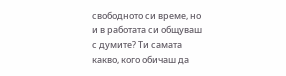свободното си време, но и в работата си общуваш с думите? Ти самата какво, кого обичаш да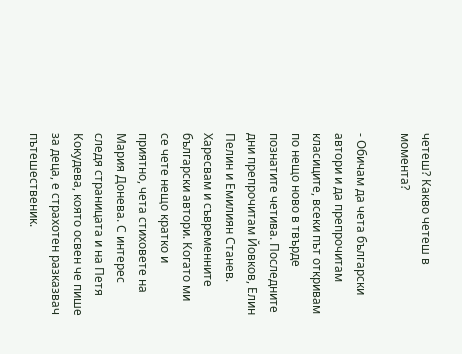четеш? Какво четеш в момента?

- Обичам да чета български автори и да препрочитам класиците, всеки път откривам по нещо ново в твърде познатите четива. Последните дни препрочитам Йовков, Елин Пелин и Емилиян Станев. Харесвам и съвременните български автори. Когато ми се чете нещо кратко и приятно, чета стиховете на Мария Донева. С интерес следя страницата и на Петя Кокудева, която освен че пише за деца, е страхотен разказвач пътешественик.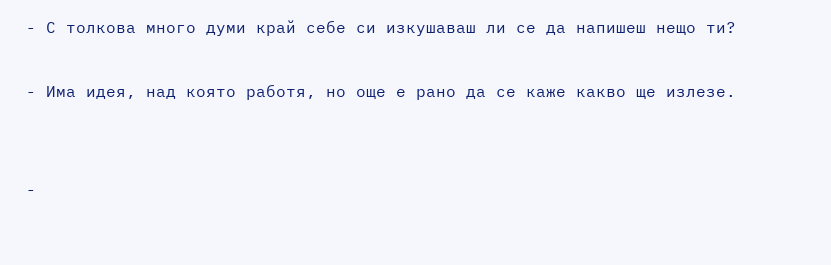- С толкова много думи край себе си изкушаваш ли се да напишеш нещо ти?

- Има идея, над която работя, но още е рано да се каже какво ще излезе.


-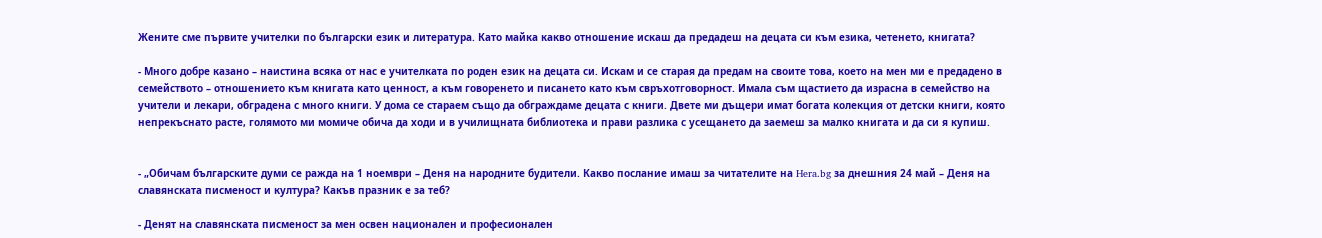Жените сме първите учителки по български език и литература. Като майка какво отношение искаш да предадеш на децата си към езика, четенето, книгата?

- Много добре казано – наистина всяка от нас е учителката по роден език на децата си. Искам и се старая да предам на своите това, което на мен ми е предадено в семейството – отношението към книгата като ценност, а към говоренето и писането като към свръхотговорност. Имала съм щастието да израсна в семейство на учители и лекари, обградена с много книги. У дома се стараем също да обграждаме децата с книги. Двете ми дъщери имат богата колекция от детски книги, която непрекъснато расте, голямото ми момиче обича да ходи и в училищната библиотека и прави разлика с усещането да заемеш за малко книгата и да си я купиш.


- „Обичам българските думи се ражда на 1 ноември – Деня на народните будители. Какво послание имаш за читателите на Hera.bg за днешния 24 май – Деня на славянската писменост и култура? Какъв празник е за теб?

- Денят на славянската писменост за мен освен национален и професионален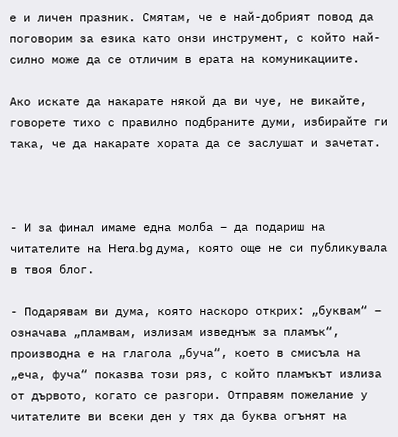е и личен празник. Смятам, че е най-добрият повод да поговорим за езика като онзи инструмент, с който най-силно може да се отличим в ерата на комуникациите.

Ако искате да накарате някой да ви чуе, не викайте, говорете тихо с правилно подбраните думи, избирайте ги така, че да накарате хората да се заслушат и зачетат.



- И за финал имаме една молба – да подариш на читателите на Hera.bg дума, която още не си публикувала в твоя блог.

- Подарявам ви дума, която наскоро открих: „буквам“ – означава „пламвам, излизам изведнъж за пламък“, производна е на глагола „буча“, което в смисъла на „еча, фуча“ показва този ряз, с който пламъкът излиза от дървото, когато се разгори. Отправям пожелание у читателите ви всеки ден у тях да буква огънят на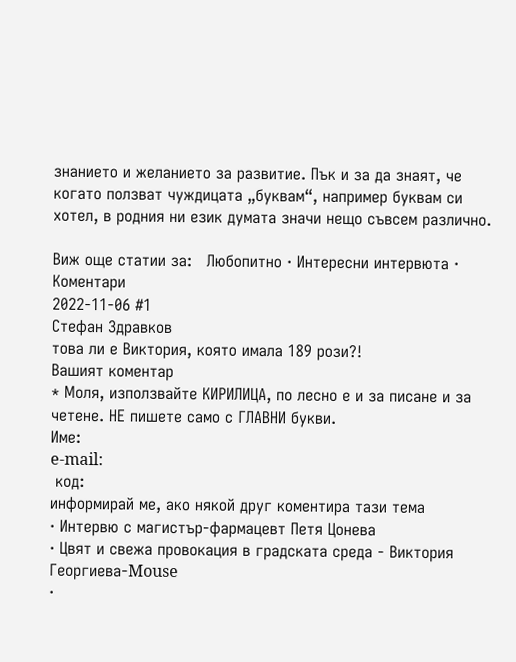знанието и желанието за развитие. Пък и за да знаят, че когато ползват чуждицата „буквам“, например буквам си хотел, в родния ни език думата значи нещо съвсем различно.

Виж още статии за:   Любопитно · Интересни интервюта ·
Коментари
2022-11-06 #1
Стефан Здравков
това ли е Виктория, която имала 189 рози?!
Вашият коментар
* Моля, използвайте КИРИЛИЦА, по лесно е и за писане и за четене. НЕ пишете само с ГЛАВНИ букви.
Име:
e-mail:
 код:
информирай ме, ако някой друг коментира тази тема
· Интервю с магистър-фармацевт Петя Цонева
· Цвят и свежа провокация в градската среда - Виктория Георгиева-Mouse
·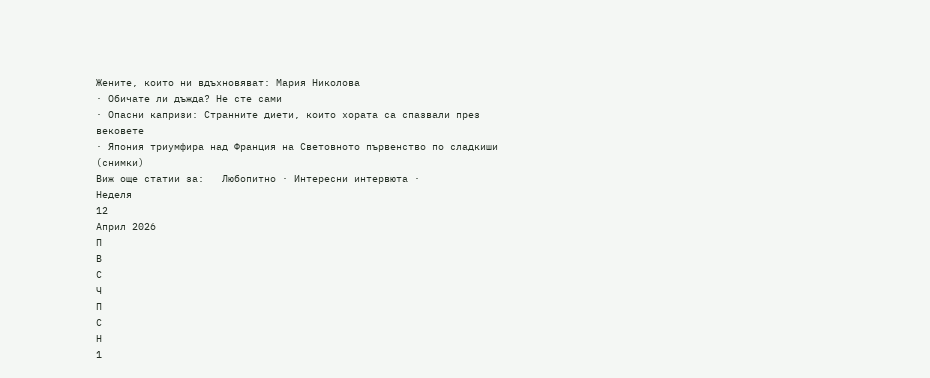Жените, които ни вдъхновяват: Мария Николова
· Обичате ли дъжда? Не сте сами
· Опасни капризи: Странните диети, които хората са спазвали през вековете
· Япония триумфира над Франция на Световното първенство по сладкиши (снимки)
Виж още статии за:   Любопитно · Интересни интервюта ·
Неделя
12
Април 2026
П
В
С
Ч
П
С
Н
1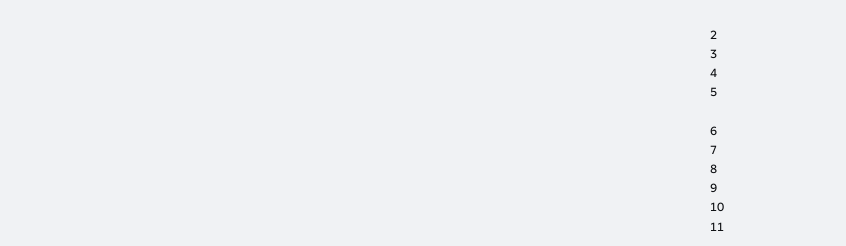2
3
4
5

6
7
8
9
10
11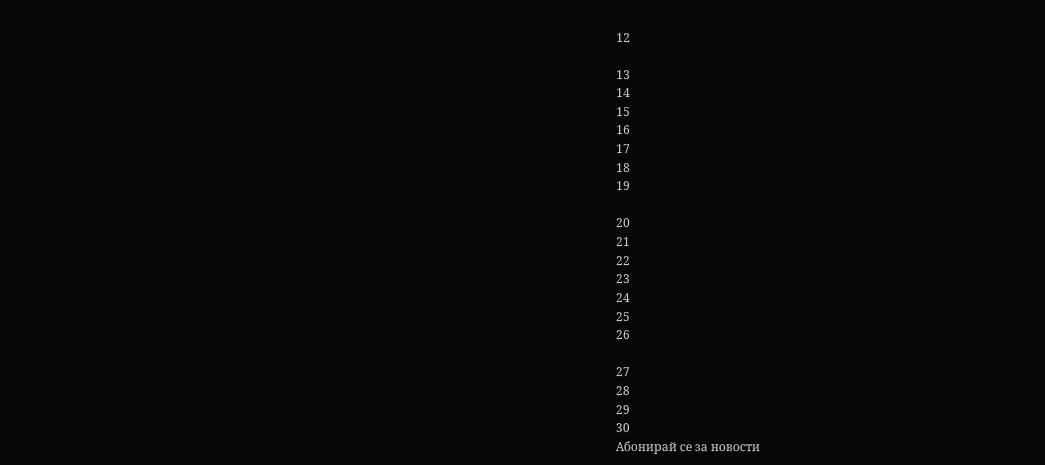12

13
14
15
16
17
18
19

20
21
22
23
24
25
26

27
28
29
30
Абонирай се за новости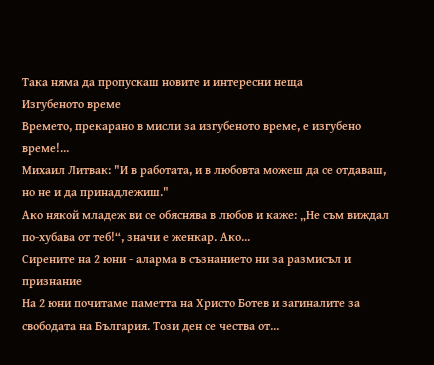Така няма да пропускаш новите и интересни неща
Изгубеното време
Времето, прекарано в мисли за изгубеното време, е изгубено време!...
Михаил Литвак: "И в работата, и в любовта можеш да се отдаваш, но не и да принадлежиш."
Ако някой младеж ви се обяснява в любов и каже: „Не съм виждал по-хубава от теб!“, значи е женкар. Ако...
Сирените на 2 юни - аларма в съзнанието ни за размисъл и признание
На 2 юни почитаме паметта на Христо Ботев и загиналите за свободата на България. Този ден се чества от...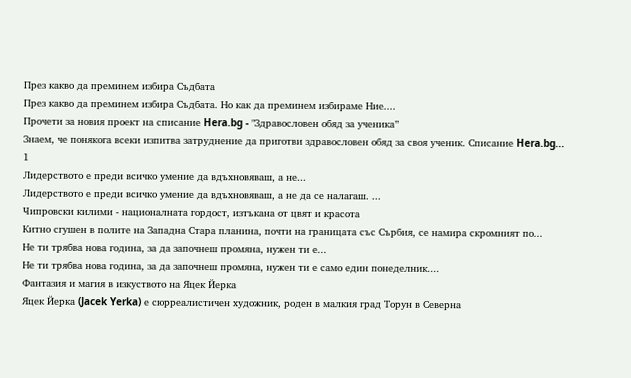През какво да преминем избира Съдбата
През какво да преминем избира Съдбата. Но как да преминем избираме Ние....
Прочети за новия проект на списание Hera.bg - "Здравословен обяд за ученика”
Знаем, че понякога всеки изпитва затруднение да приготви здравословен обяд за своя ученик. Списание Hera.bg...
1
Лидерството е преди всичко умение да вдъхновяваш, а не...
Лидерството е преди всичко умение да вдъхновяваш, а не да се налагаш. ...
Чипровски килими - националната гордост, изтъкана от цвят и красота
Китно сгушен в полите на Западна Стара планина, почти на границата със Сърбия, се намира скромният по...
Не ти трябва нова година, за да започнеш промяна, нужен ти е...
Не ти трябва нова година, за да започнеш промяна, нужен ти е само един понеделник....
Фантазия и магия в изкуството на Яцек Йерка
Яцек Йерка (Jacek Yerka) е сюрреалистичен художник, роден в малкия град Торун в Северна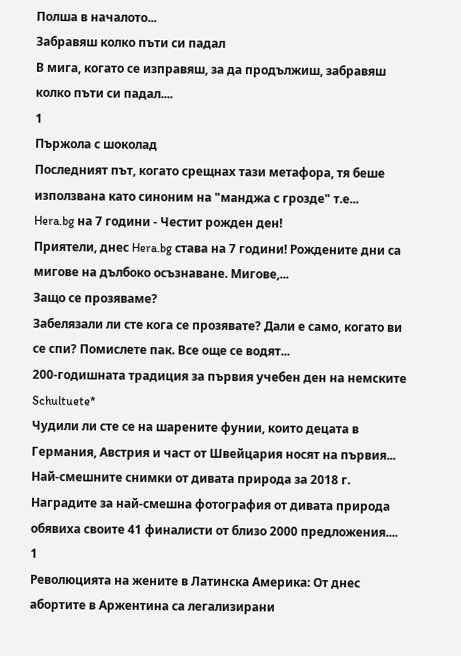Полша в началото...
Забравяш колко пъти си падал
В мига, когато се изправяш, за да продължиш, забравяш колко пъти си падал....
1
Пържола с шоколад
Последният път, когато срещнах тази метафора, тя беше използвана като синоним на "манджа с грозде" т.е...
Hera.bg на 7 години - Честит рожден ден!
Приятели, днес Hera.bg става на 7 години! Рождените дни са мигове на дълбоко осъзнаване. Мигове,...
Защо се прозяваме?
Забелязали ли сте кога се прозявате? Дали е само, когато ви се спи? Помислете пак. Все още се водят...
200-годишната традиция за първия учебен ден на немските Schultuete*
Чудили ли сте се на шарените фунии, които децата в Германия, Австрия и част от Швейцария носят на първия...
Най-смешните снимки от дивата природа за 2018 г.
Наградите за най-смешна фотография от дивата природа обявиха своите 41 финалисти от близо 2000 предложения....
1
Революцията на жените в Латинска Америка: От днес абортите в Аржентина са легализирани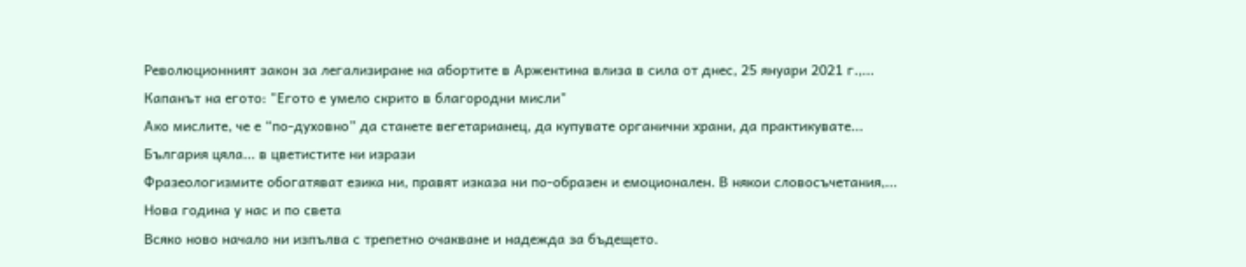Революционният закон за легализиране на абортите в Аржентина влиза в сила от днес, 25 януари 2021 г.,...
Капанът на егото: "Егото е умело скрито в благородни мисли"
Ако мислите, че е “по-духовно” да станете вегетарианец, да купувате органични храни, да практикувате...
България цяла... в цветистите ни изрази
Фразеологизмите обогатяват езика ни, правят изказа ни по-образен и емоционален. В някои словосъчетания,...
Нова година у нас и по света
Всяко ново начало ни изпълва с трепетно очакване и надежда за бъдещето.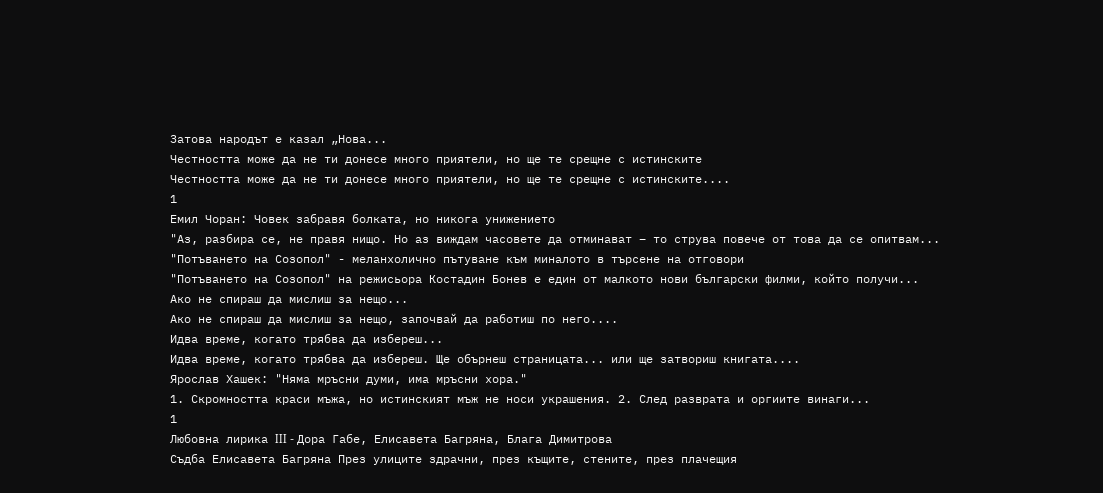Затова народът е казал „Нова...
Честността може да не ти донесе много приятели, но ще те срещне с истинските
Честността може да не ти донесе много приятели, но ще те срещне с истинските....
1
Емил Чоран: Човек забравя болката, но никога унижението
"Аз, разбира се, не правя нищо. Но аз виждам часовете да отминават – то струва повече от това да се опитвам...
"Потъването на Созопол" - меланхолично пътуване към миналото в търсене на отговори
"Потъването на Созопол" на режисьора Костадин Бонев е един от малкото нови български филми, който получи...
Ако не спираш да мислиш за нещо...
Ако не спираш да мислиш за нещо, започвай да работиш по него....
Идва време, когато трябва да избереш...
Идва време, когато трябва да избереш. Ще обърнеш страницата... или ще затвориш книгата....
Ярослав Хашек: "Няма мръсни думи, има мръсни хора."
1. Скромността краси мъжа, но истинският мъж не носи украшения. 2. След разврата и оргиите винаги...
1
Любовна лирика III - Дора Габе, Елисавета Багряна, Блага Димитрова
Съдба Елисавета Багряна През улиците здрачни, през къщите, стените, през плачещия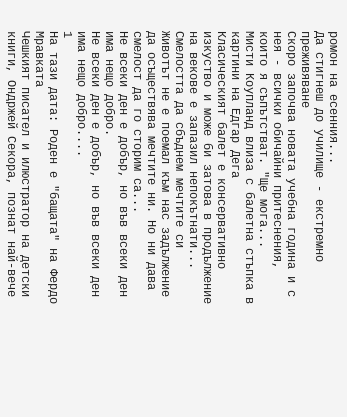ромон на есенния...
Да стигнеш до училище - екстремно преживяване
Скоро започва новата учебна година и с нея - всички обичайни притеснения, които я съпътстват. "Ще мога...
Мисти Коупланд влиза с балетна стъпка в картини на Едгар Дега
Класическият балет е консервативно изкуство и може би затова в продължение на векове е запазил непокътнати...
Смелостта да сбъднем мечтите си
Животът не е поемал към нас задължение да осъществява мечтите ни. Но ни дава смелост да го сторим са...
Не всеки ден е добър, но във всеки ден има нещо добро.
Не всеки ден е добър, но във всеки ден има нещо добро....
1
На тази дата: Роден е "бащата" на Фердо Мравката
Чешкият писател и илюстратор на детски книги, Ондржей Секора, познат най-вече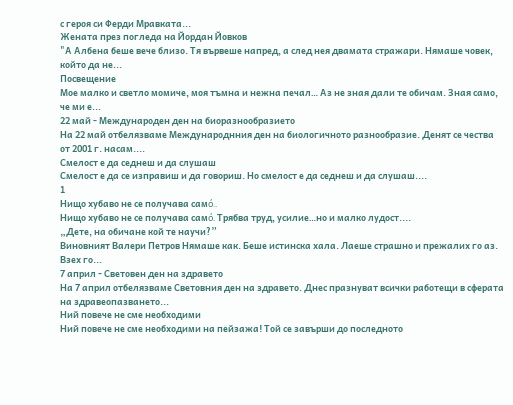с героя си Ферди Мравката...
Жената през погледа на Йордан Йовков
"А Албена беше вече близо. Тя вървеше напред, а след нея двамата стражари. Нямаше човек, който да не...
Посвещение
Мое малко и светло момиче, моя тъмна и нежна печал… Аз не зная дали те обичам. Зная само, че ми е...
22 май - Международен ден на биоразнообразието
На 22 май отбелязваме Международнния ден на биологичното разнообразие. Денят се чества от 2001 г. насам....
Смелост е да седнеш и да слушаш
Смелост е да се изправиш и да говориш. Но смелост е да седнеш и да слушаш....
1
Нищо хубаво не се получава самό..
Нищо хубаво не се получава самό. Трябва труд, усилие…но и малко лудост....
„Дете, на обичане кой те научи?”
Виновният Валери Петров Нямаше как. Беше истинска хала. Лаеше страшно и прежалих го аз. Взех го...
7 април - Световен ден на здравето
На 7 април отбелязваме Световния ден на здравето. Днес празнуват всички работещи в сферата на здравеопазването...
Ний повече не сме необходими
Ний повече не сме необходими на пейзажа! Той се завърши до последното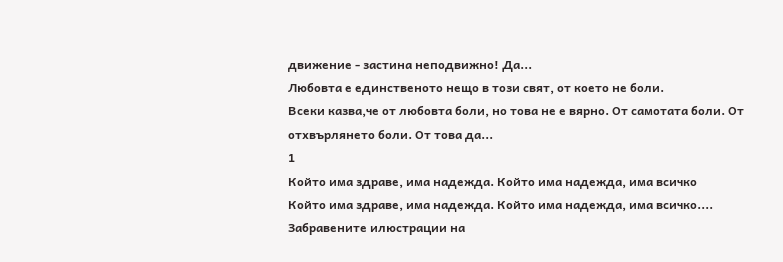движение - застина неподвижно! Да...
Любовта е единственото нещо в този свят, от което не боли.
Всеки казва,че от любовта боли, но това не е вярно. От самотата боли. От отхвърлянето боли. От това да...
1
Който има здраве, има надежда. Който има надежда, има всичко
Който има здраве, има надежда. Който има надежда, има всичко....
Забравените илюстрации на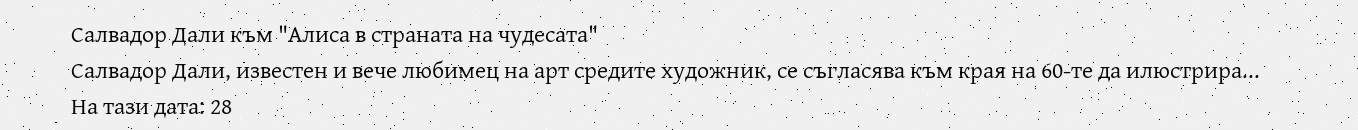Салвадор Дали към "Алиса в страната на чудесата"
Салвадор Дали, известен и вече любимец на арт средите художник, се съгласява към края на 60-те да илюстрира...
На тази дата: 28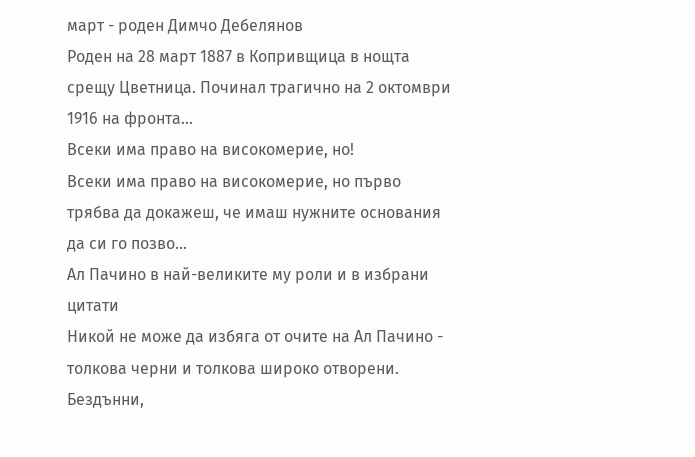март - роден Димчо Дебелянов
Роден на 28 март 1887 в Копривщица в нощта срещу Цветница. Починал трагично на 2 октомври 1916 на фронта...
Всеки има право на високомерие, но!
Всеки има право на високомерие, но първо трябва да докажеш, че имаш нужните основания да си го позво...
Ал Пачино в най-великите му роли и в избрани цитати
Никой не може да избяга от очите на Ал Пачино - толкова черни и толкова широко отворени. Бездънни,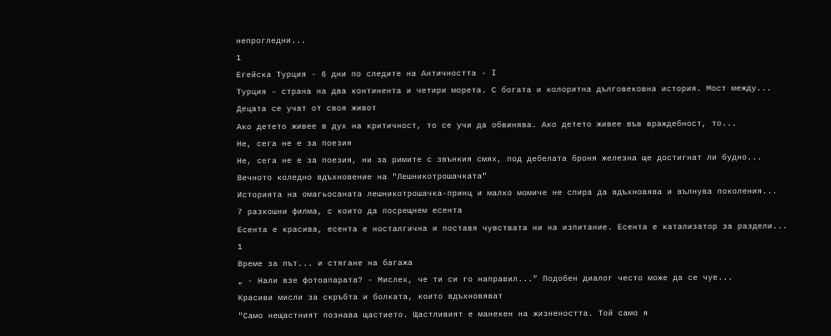непрогледни...
1
Егейска Турция - 6 дни по следите на Античността - I
Турция – страна на два континента и четири морета. С богата и колоритна дълговековна история. Мост между...
Децата се учат от своя живот
Ако детето живее в дух на критичност, то се учи да обвинява. Ако детето живее във враждебност, то...
Не, сега не е за поезия
Не, сега не е за поезия, ни за римите с звънкия смях, под дебелата броня железна ще достигнат ли будно...
Вечното коледно вдъхновение на "Лешникотрошачката"
Историята на омагьосаната лешникотрошачка-принц и малко момиче не спира да вдъхновява и вълнува поколения...
7 разкошни филма, с които да посрещнем есента
Есента е красива, есента е носталгична и поставя чувствата ни на изпитание. Есента е катализатор за раздели...
1
Време за път... и стягане на багажа
„ - Нали взе фотоапарата? - Мислех, че ти си го направил...” Подобен диалог често може да се чуе...
Красиви мисли за скръбта и болката, които вдъхновяват
"Само нещастният познава щастието. Щастливият е манекен на жизнеността. Той само я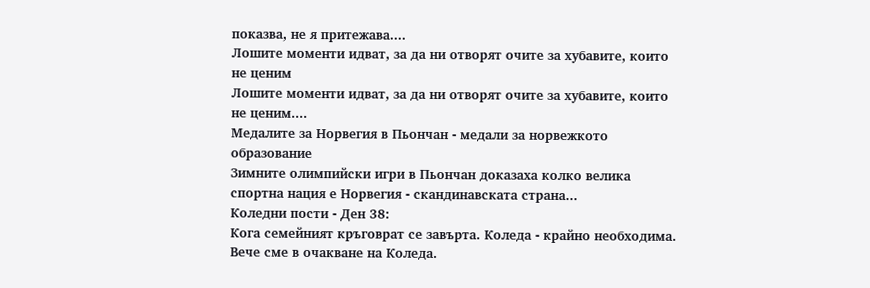показва, не я притежава....
Лошите моменти идват, за да ни отворят очите за хубавите, които не ценим
Лошите моменти идват, за да ни отворят очите за хубавите, които не ценим....
Медалите за Норвегия в Пьончан - медали за норвежкото образование
Зимните олимпийски игри в Пьончан доказаха колко велика спортна нация е Норвегия - скандинавската страна...
Коледни пости - Ден 38:
Кога семейният кръговрат се завърта. Коледа - крайно необходима.
Вече сме в очакване на Коледа.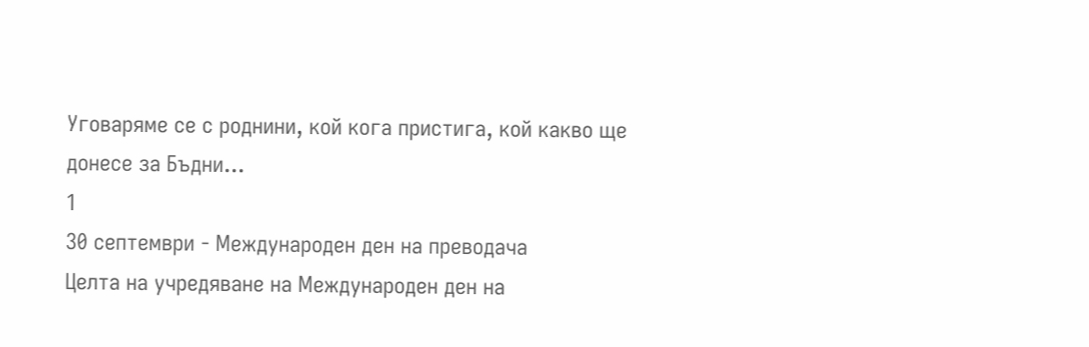Уговаряме се с роднини, кой кога пристига, кой какво ще донесе за Бъдни...
1
30 септември - Международен ден на преводача
Целта на учредяване на Международен ден на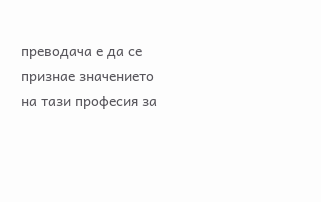преводача е да се признае значението на тази професия за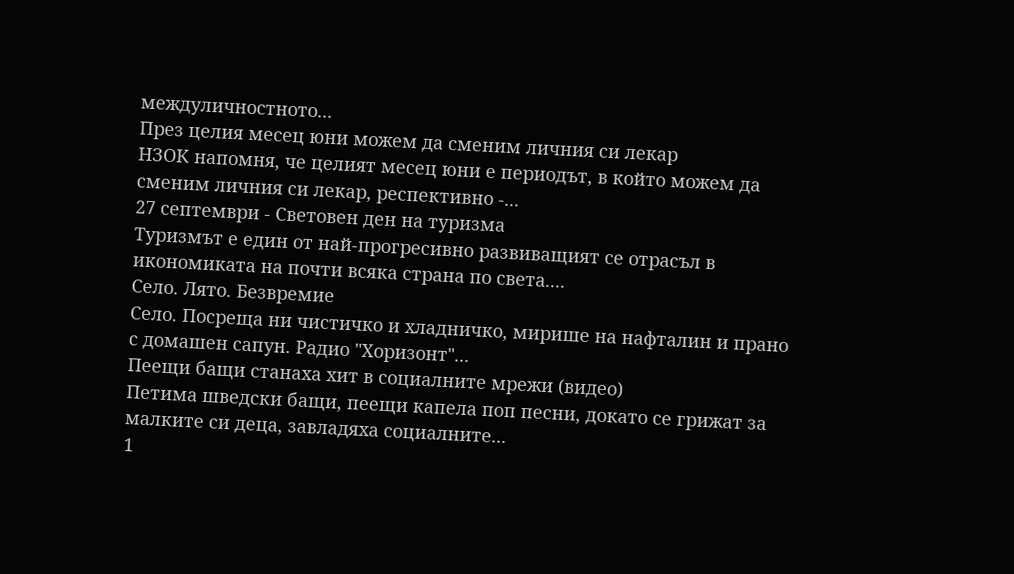междуличностното...
През целия месец юни можем да сменим личния си лекар
НЗОК напомня, че целият месец юни е периодът, в който можем да сменим личния си лекар, респективно -...
27 септември - Световен ден на туризма
Туризмът е един от най-прогресивно развиващият се отрасъл в икономиката на почти всяка страна по света....
Село. Лято. Безвремие
Село. Посреща ни чистичко и хладничко, мирише на нафталин и прано с домашен сапун. Радио "Хоризонт"...
Пеещи бащи станаха хит в социалните мрежи (видео)
Петима шведски бащи, пеещи капела поп песни, докато се грижат за малките си деца, завладяха социалните...
1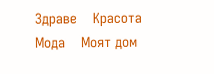Здраве    Красота    Мода    Моят дом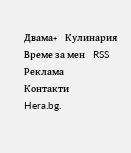Двама+    Кулинария    Време за мен    RSS     Реклама     Контакти
Hera.bg.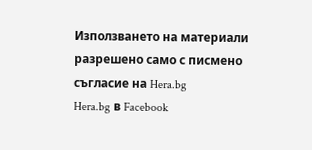Използването на материали разрешено само с писмено съгласие на Hera.bg
Hera.bg в Facebook